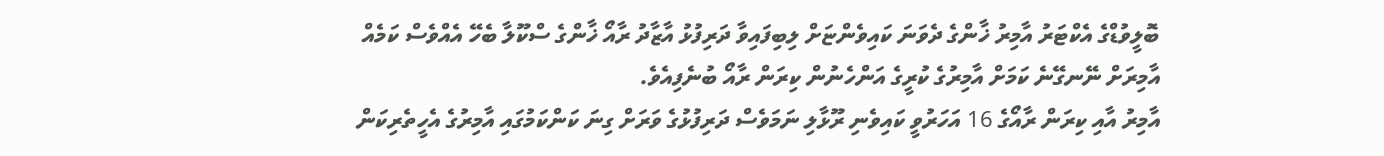ބޮލީވުޑްގެ އެކްޓަރު އާމިރު ޚާންގެ ދެވަނަ ކައިވެންޏަށް ލިބިފައިވާ ދަރިފުޅު އާޒާދު ރާއޯ ޚާންގެ ސްކޫލާ ބެހޭ އެއްވެސް ކަމެއް އާމިރަށް ނޭނގޭނެ ކަމަށް އާމިރުގެ ކުރީގެ އަންހެނުން ކިރަން ރާއޯ ބުނެފިއެވެ.
އާމިރު އާއި ކިރަން ރާއޯގެ 16 އަހަރުވީ ކައިވެނި ރޫޅާލި ނަމަވެސް ދަރިފުޅުގެ ވަރަށް ގިނަ ކަންކަމުގައި އާމިރުގެ އެހީތެރިކަން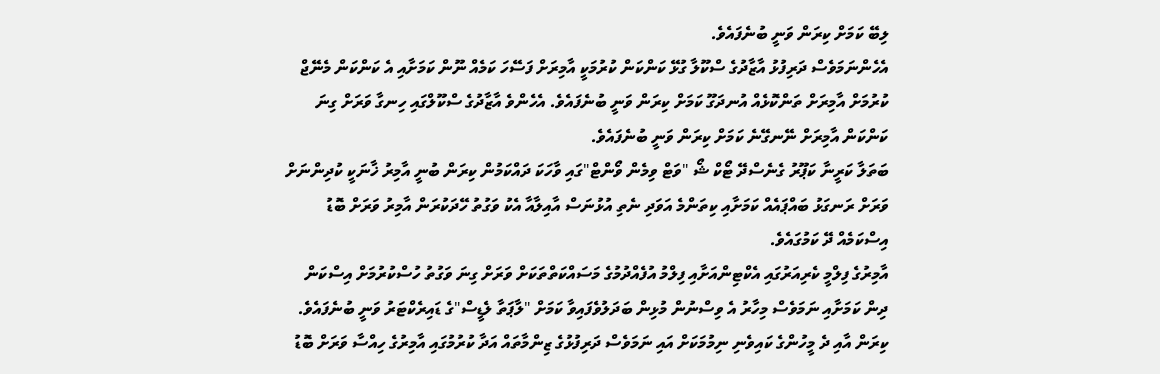ލިބޭ ކަމަށް ކިރަން ވަނީ ބުނެފައެވެ.
އެހެންނަމަވެސް ދަރިފުޅު އާޒާދުގެ ސްކޫލާ ގުޅޭ ކަންކަން ކުރުމަކީ އާމިރަށް ފަސޭހަ ކަމެއް ނޫން ކަމަށާއި އެ ކަންކަން މެނޭޖް ކުރުމަށް އާމިރަށް ތަންކޮޅެއް އުނދަގޫ ކަމަށް ކިރަން ވަނީ ބުނެފައެވެ. އެހެންވެ އާޒާދުގެ ސްކޫލްގައި ހިނގާ ވަރަށް ގިނަ ކަންކަން އާމިރަށް ނޭނގޭނެ ކަމަށް ކިރަން ވަނީ ބުނެފައެވެ.
ބަތަލާ ކަރީނާ ކަޕޫރު ގެނެސްދޭ ޓޯކް ޝޯ "ވަޓް ވިމެން ވޯންޓް"ގައި ވާހަކަ ދައްކަމުން ކިރަން ބުނީ އާމިރު ޚާނަކީ ކުދިންނަށް ވަރަށް ރަނގަޅު ބައްޕައެއް ކަމަށާއި ކިތަންމެ އަވަދި ނެތި އުޅުނަސް އާއިލާއާ އެކު ވަގުތު ހޭދަކުރަން އާމިރު ވަރަށް ބޮޑު އިސްކަމެއް ދޭ ކަމުގައެވެ.
އާމިރުގެ ފިލްމީ ކެރިއަރުގައި އެކްޓިންއަށާއި ފިލްމު އުފެއްދުމުގެ މަސައްކަތްތަކަށް ވަރަށް ގިނަ ވަގުތު ހުސްކުރުމަށް އިސްކަން ދިން ކަމަށާއި ނަމަވެސް މިހާރު އެ ވިސްނުން މުޅިން ބަދަލުވެފައިވާ ކަމަށް "ލާޕަތާ ލެޑީސް"ގެ ޑައިރެކްޓަރު ވަނީ ބުނެފައެވެ.
ކިރަން އާއި ދެ މީހުންގެ ކައިވެނި ނިމުމަކަށް އައި ނަމަވެސް ދަރިފުޅުގެ ޒިންމާތައް އަދާ ކުރުމުގައި އާމިރުގެ ހިއްސާ ވަރަށް ބޮޑު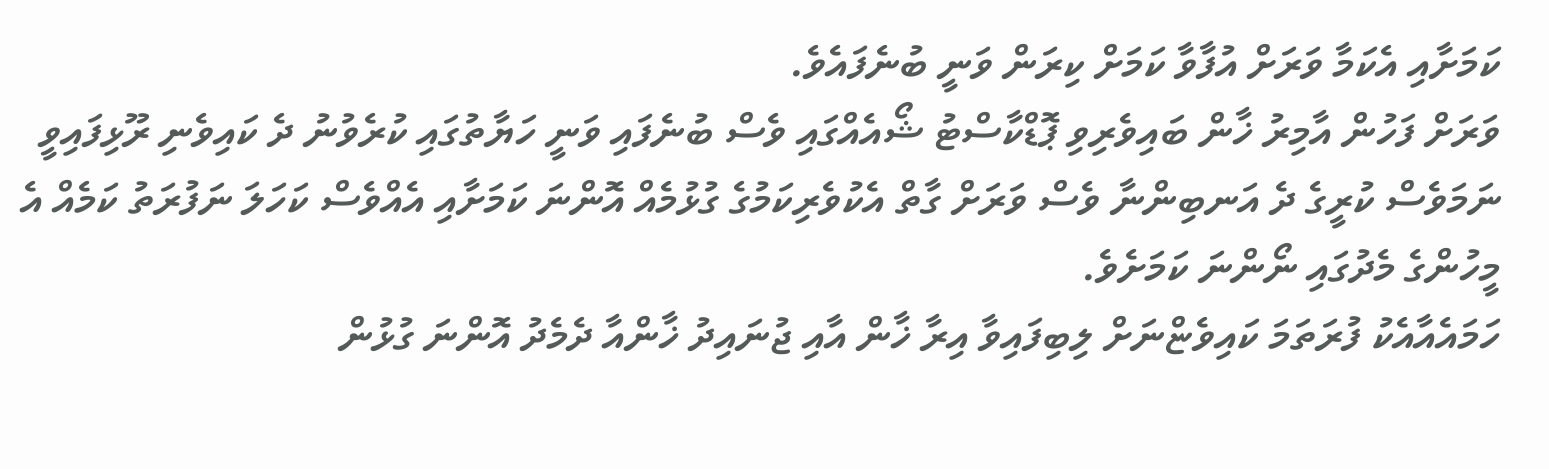ކަމަށާއި އެކަމާ ވަރަށް އުފާވާ ކަމަށް ކިރަން ވަނީ ބުނެފައެވެ.
ވަރަށް ފަހުން އާމިރު ޚާން ބައިވެރިވި ޕޮޑްކާސްޓު ޝޯއެއްގައި ވެސް ބުނެފައި ވަނީ ހަޔާތުގައި ކުރެވުނު ދެ ކައިވެނި ރޫޅިފައިވީ ނަމަވެސް ކުރީގެ ދެ އަނބިންނާ ވެސް ވަރަށް ގާތް އެކުވެރިކަމުގެ ގުޅުމެއް އޮންނަ ކަމަށާއި އެއްވެސް ކަހަލަ ނަފުރަތު ކަމެއް އެ މީހުންގެ މެދުގައި ނޯންނަ ކަމަށެވެ.
ހަމައެއާއެކު ފުރަތަމަ ކައިވެޏްނަށް ލިބިފައިވާ އިރާ ޚާން އާއި ޖުނައިދު ޚާންއާ ދެމެދު އޮންނަ ގުޅުން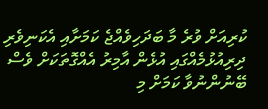ކުރިއަށް ވުރެ މާ ބަދަހިވެއްޖެ ކަމަށާއި އެކަނިވެރި ދިރިއުޅުމެއްގައި އުޅެން އާމިރު އެއްގޮތަކަށް ވެސް ބޭނުންނުވާ ކަމަށް މި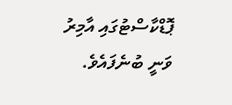ޕޮޑްކާސްޓުގައި އާމިރު ވަނީ ބުނެފައެވެ.